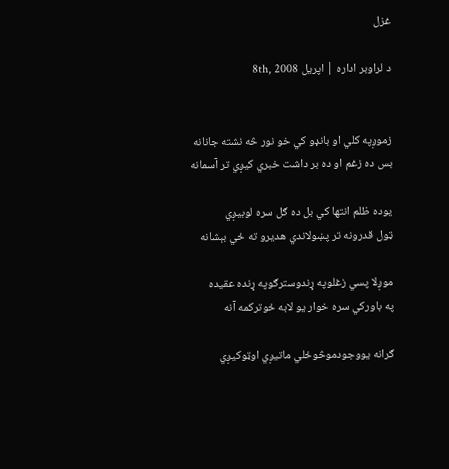غزل

د لراوبر اداره | اپریل 8th, 2008


زموږپه کلي او بانډو کي خو نور څه نشته جانانه
بس ده زغم او ده بر داشت خبري کیږي تر آسمانه

یوده ظلم انتها کي بل ده ګل سره لوبیږي
ټول قدرونه تر پښولاندي هدیرو ته ځي بېشانه

موږلا پسي زغلوپه ړندوسترګوپه ړنده عقیده
په باورکي سره خوار یو لابه ځوترکمه آنه

ګرانه یووجودموڅوځلي ماتیږي اوټوکیږي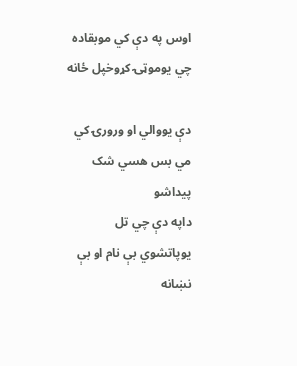اوس په دې کي موبقاده چي یوموټۍ کړوخپل ځانه

دې یووالي او ورورۍ کي مي بس هسي شک پیداشو
داپه دې چي تل یوپاتشوي بې نام او بې نښانه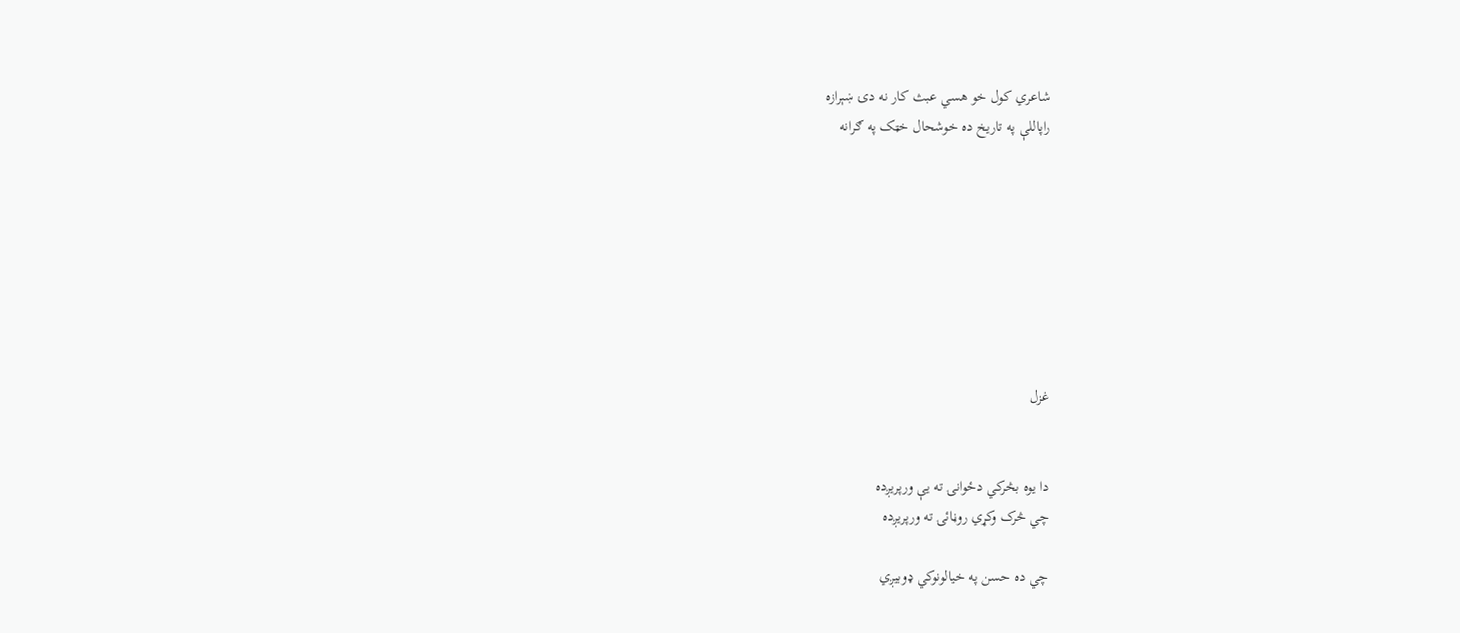شاعري کول خو هسي عبث کار نه دۍ ښېرازه
راپاللې په تاریخ ده خوشحال خټک په ګرانه








غزل


دا یوه بڅرکي دځوانۍ ته یې ورپریږده
چي څرک وکړي روڼائۍ ته ورپریږده

چي ده حسن په خیالونوکي ډوبیږي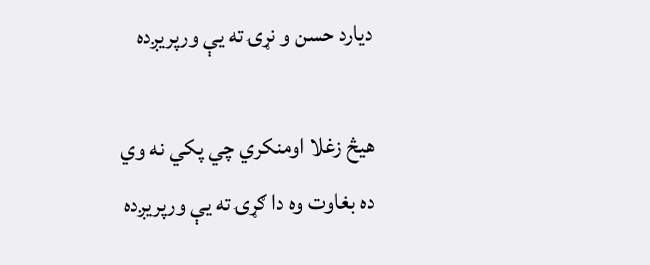دیارد حسن و نړۍ ته یې ورپریږده

هیڅ زغلا اومنکري چي پکي نه وي
ده بغاوت وه دا ګړۍ ته یې ورپریږده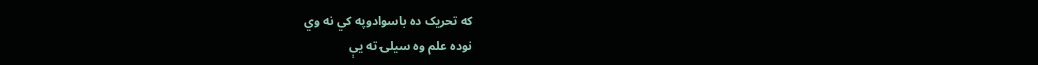که تحریک ده باسوادوپه کي نه وي
نوده علم وه سیلۍ ته یې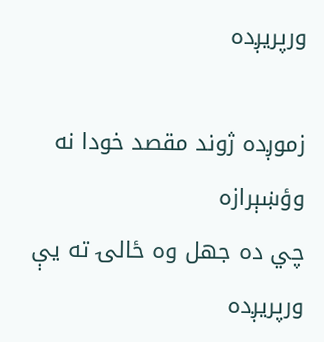ورپریږده

زموږده ژوند مقصد خودا نه وؤښېرازه
چي ده جهل وه ځالۍ ته یې ورپریږده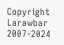Copyright Larawbar 2007-2024